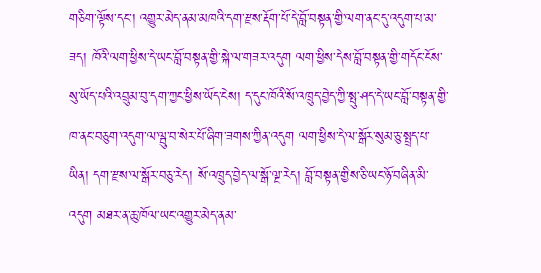གཅིག་ལྟོས་དང་། འགྱུར་མེད་ནམ་མཁའི་དག་རྫས་རྡོག་པོ་དེ་བློ་བསྟན་གྱི་ལག་ནང་དུ་འདུག་པ་མ་ཟད། ཁོའི་ལག་ཕྱིས་དེ་ཡང་བློ་བསྟན་གྱི་སྐེ་ལ་གཟར་འདུག ལག་ཕྱིས་དེས་བློ་བསྟན་གྱི་གདོང་ངོས་སུ་ཡོད་པའི་འབྲུམ་བུ་དག་ཀྱང་ཕྱིས་ཡོད་ངེས། ད་དུང་ཁོའི་སོ་འཁྲུད་བྱེད་ཀྱི་སྤུ་ཤད་དེ་ཡང་བློ་བསྟན་གྱི་ཁ་ནང་བཅུག་འདུག་ལ་ལྦུ་བ་སེར་པོ་ཞིག་ཟགས་ཀྱིན་འདུག ལག་ཕྱིས་དེ་ལ་སྒོར་སུམ་ཅུ་སྤྲད་པ་ཡིན། དག་རྫས་ལ་སྒོར་བཅུ་རེད། སོ་འཁྲུད་བྱེད་ལ་སྒོ་ལྔ་རེད། བློ་བསྟན་གྱིས་ཅི་ཡང་ཉོ་བཞིན་མི་འདུག མཐར་ན་ཆུ་ཁོལ་ཡང་འགྱུར་མེད་ནམ་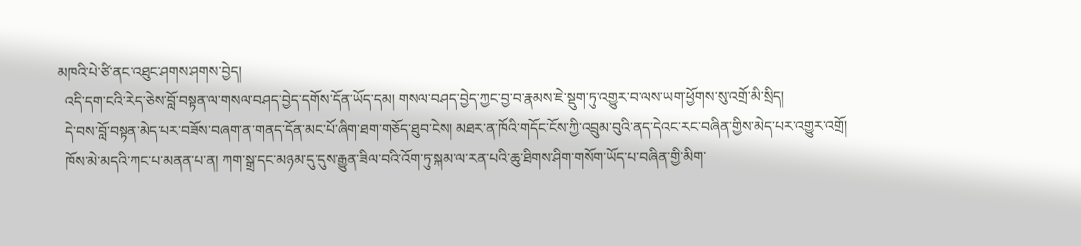མཁའི་པེ་ཙི་ནང་འཐུང་ཤགས་ཤགས་བྱེད།
  འདི་དག་ངའི་རེད་ཅེས་བློ་བསྟན་ལ་གསལ་བཤད་བྱེད་དགོས་དོན་ཡོད་དམ། གསལ་བཤད་བྱེད་ཀྱང་བྱ་བ་རྣམས་ཇེ་སྡུག་ཏུ་འགྱུར་བ་ལས་ཡག་ཕྱོགས་སུ་འགྲོ་མི་སྲིད།
  དེ་བས་བློ་བསྟན་མེད་པར་བཟོས་བཞག་ན་གནད་དོན་མང་པོ་ཞིག་ཐག་གཅོད་ཐུབ་ངེས། མཐར་ན་ཁོའི་གདོང་ངོས་ཀྱི་འབྲུམ་བུའི་ནད་དེའང་རང་བཞིན་གྱིས་མེད་པར་འགྱུར་འགྲོ།
  ཁོས་མེ་མདའི་ཀང་པ་མནན་པ་ན། ཀག་སྒྲ་དང་མཉམ་དུ་དུས་རྒྱུན་ཟིལ་བའི་འོག་ཏུ་སྐམ་ལ་རན་པའི་ཆུ་ཐིགས་ཤིག་གསོག་ཡོད་པ་བཞིན་གྱི་མིག་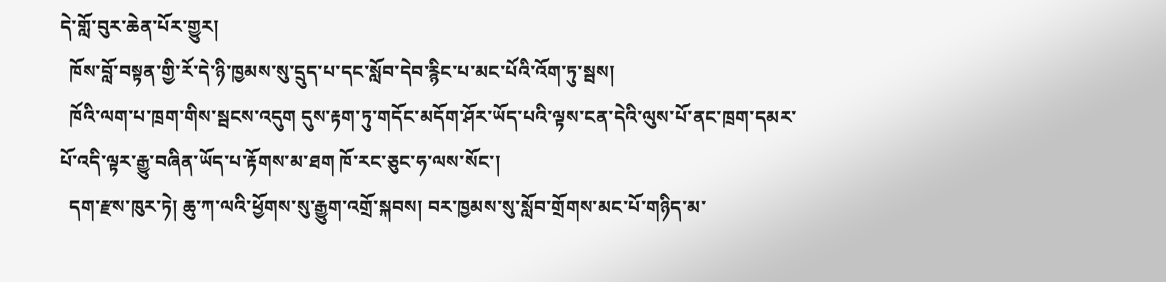དེ་གློ་བུར་ཆེན་པོར་གྱུར།
  ཁོས་བློ་བསྟན་གྱི་རོ་དེ་ཉི་ཁྱམས་སུ་དྲུད་པ་དང་སློབ་དེབ་རྙིང་པ་མང་པོའི་འོག་ཏུ་སྦས།
  ཁོའི་ལག་པ་ཁྲག་གིས་སྦངས་འདུག དུས་རྟག་ཏུ་གདོང་མདོག་ཤོར་ཡོད་པའི་ལྟས་ངན་དེའི་ལུས་པོ་ནང་ཁྲག་དམར་པོ་འདི་ལྟར་རྒྱུ་བཞིན་ཡོད་པ་རྟོགས་མ་ཐག ཁོ་རང་ཅུང་ཧ་ལས་སོང་།
  དག་རྫས་ཁུར་ཏེ། ཆུ་ཀ་ལའི་ཕྱོགས་སུ་རྒྱུག་འགྲོ་སྐབས། བར་ཁྱམས་སུ་སློབ་གྲོགས་མང་པོ་གཉིད་མ་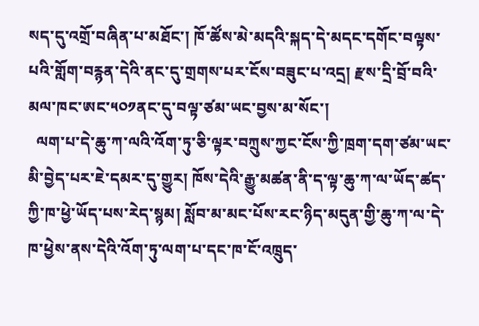སད་དུ་འགྲོ་བཞིན་པ་མཐོང་། ཁོ་ཚོས་མེ་མདའི་སྐད་དེ་མདང་དགོང་བལྟས་པའི་གློག་བརྙན་དེའི་ནང་དུ་གྲགས་པར་ངོས་བཟུང་པ་འདྲ། རྫས་དྲི་བྲོ་བའི་མལ་ཁང་ཨང་༥༠༡ནང་དུ་བལྟ་ཙམ་ཡང་བྱས་མ་སོང་།
  ལག་པ་དེ་ཆུ་ཀ་ལའི་འོག་ཏུ་ཅི་ལྟར་བཀྲུས་ཀྱང་ངོས་ཀྱི་ཁྲག་དག་ཙམ་ཡང་མི་བྱེད་པར་ཇེ་དམར་དུ་གྱུར། ཁོས་དེའི་རྒྱུ་མཚན་ནི་ད་ལྟ་ཆུ་ཀ་ལ་ཡོད་ཚད་ཀྱི་ཁ་ཕྱེ་ཡོད་པས་རེད་སྙམ། སློབ་མ་མང་པོས་རང་ཉིད་མདུན་གྱི་ཆུ་ཀ་ལ་དེ་ཁ་ཕྱེས་ནས་དེའི་འོག་ཏུ་ལག་པ་དང་ཁ་ངོ་འཁྲུད་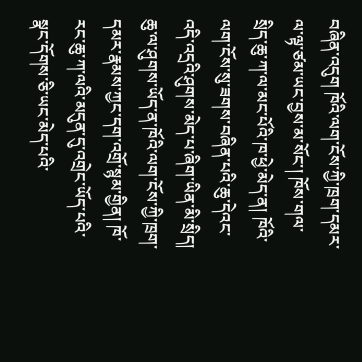བཞིན་འདུག ཁོའི་ལག་ངོས་ཀྱི་ཁྲག་དམར་ལ་ལྟ་ཙམ་ཡང་བྱས་མ་སོང་། ཁོས་གལ་སྲིད་ཆུ་ཀ་ལ་མང་པོའི་ཁ་ཕྱེ་མེད་ན། ཁོའི་ལག་ངོས་སུ་ཟགས་བཞིན་པའི་ཆུ་དེའང་འདི་འདྲའི་ཤུགས་མེད་པ་ཞིག་ཡིན་མི་སྲིད། ཆུ་ལ་ཤུགས་ཡོད་ན་ཁོའི་ལག་ངོས་ཀྱི་ཁྲག་དམར་རྣམས་ཀྱང་དག་འགྲོ་སྙམ་གྱིན། ཁོ་རང་ཆུ་ཀ་ལའི་མདུན་དུ་འགྲེང་ཡོད་པའི་སྣང་དོགས་ཅི་ཡང་མེད་པའི་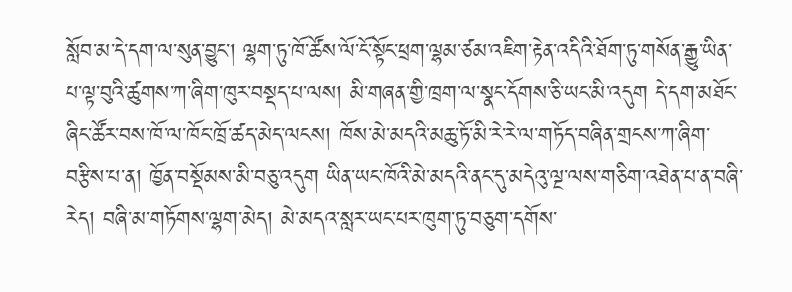སློབ་མ་དེ་དག་ལ་སུན་བྱུང་། ལྷག་ཏུ་ཁོ་ཚོས་ལོ་ངོ་སྟོང་ཕྲག་ལྷམ་ཙམ་འཇིག་རྟེན་འདིའི་ཐོག་ཏུ་གསོན་རྒྱུ་ཡིན་པ་ལྟ་བུའི་ཚུགས་ཀ་ཞིག་ཁུར་བསྡད་པ་ལས། མི་གཞན་གྱི་ཁྲག་ལ་སྣང་དོགས་ཅི་ཡང་མི་འདུག དེ་དག་མཐོང་ཞིང་ཚོར་བས་ཁོ་ལ་ཁོང་ཁྲོ་ཚད་མེད་ལངས། ཁོས་མེ་མདའི་མཆུ་ཏོ་མི་རེ་རེ་ལ་གཏོད་བཞིན་གྲངས་ཀ་ཞིག་བརྩིས་པ་ན། ཁྱོན་བསྡོམས་མི་བཅུ་འདུག ཡིན་ཡང་ཁོའི་མེ་མདའི་ནང་དུ་མདེའུ་ལྔ་ལས་གཅིག་འཐེན་པ་ན་བཞི་རེད། བཞི་མ་གཏོགས་ལྷག་མེད། མེ་མདའ་སླར་ཡང་པར་ཁུག་ཏུ་བཅུག་དགོས་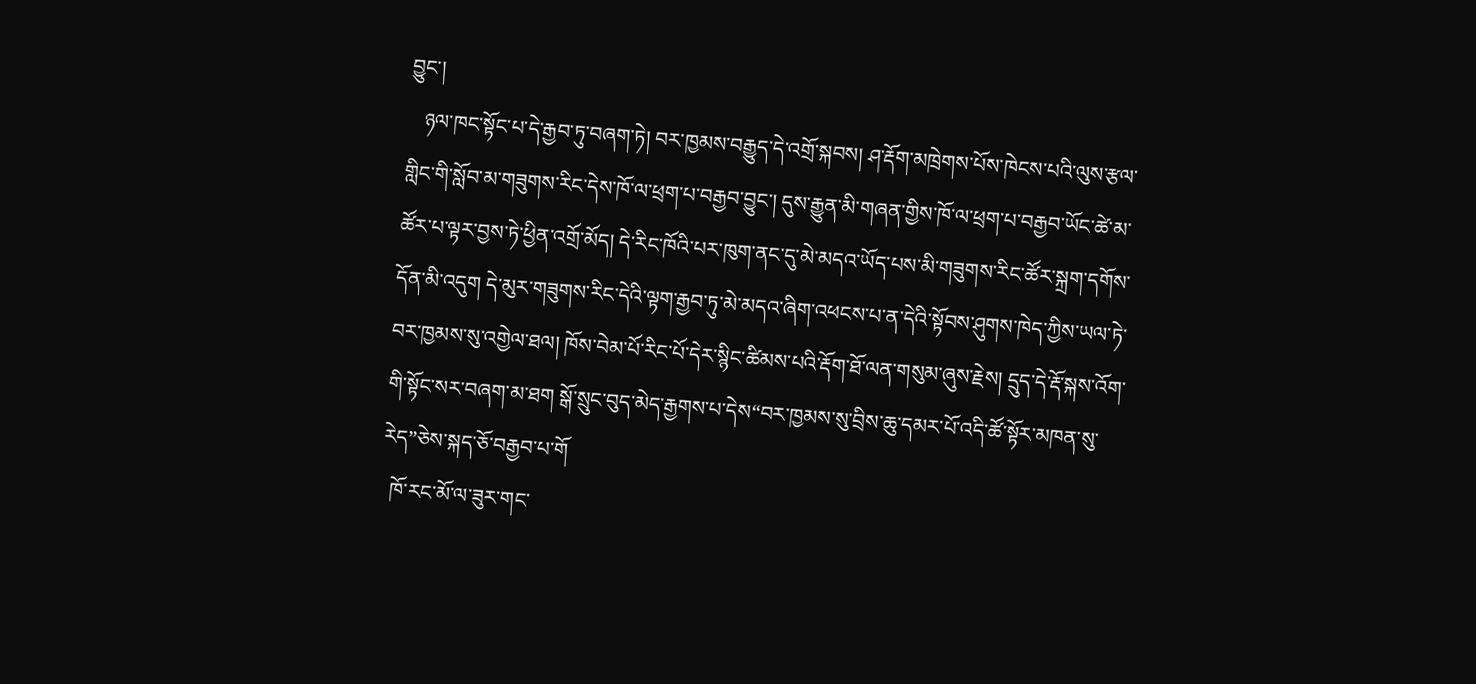བྱུང་།
   ཉལ་ཁང་སྟོང་པ་དེ་རྒྱབ་ཏུ་བཞག་ཏེ། བར་ཁྱམས་བརྒྱུད་དེ་འགྲོ་སྐབས། ཤ་རྡོག་མཁྲེགས་པོས་ཁེངས་པའི་ལུས་རྩལ་གླིང་གི་སློབ་མ་གཟུགས་རིང་དེས་ཁོ་ལ་ཕྲག་པ་བརྒྱབ་བྱུང་། དུས་རྒྱུན་མི་གཞན་གྱིས་ཁོ་ལ་ཕྲག་པ་བརྒྱབ་ཡོང་ཚེ་མ་ཚོར་པ་ལྟར་བྱས་ཏེ་ཕྱིན་འགྲོ་མོད། དེ་རིང་ཁོའི་པར་ཁུག་ནང་དུ་མེ་མདའ་ཡོད་པས་མི་གཟུགས་རིང་ཚོར་སྐྲག་དགོས་དོན་མི་འདུག དེ་མུར་གཟུགས་རིང་དེའི་ལྟག་རྒྱབ་ཏུ་མེ་མདའ་ཞིག་འཕངས་པ་ན་དེའི་སྟོབས་ཤུགས་ཁེད་ཀྱིས་ཡལ་ཏེ་བར་ཁྱམས་སུ་འགྱེལ་ཐལ། ཁོས་བེམ་པོ་རིང་པོ་དེར་སྙིང་ཚིམས་པའི་རྡོག་ཐོ་ལན་གསུམ་ཞུས་རྗེས། དྲུད་དེ་རྡོ་སྐས་འོག་གི་སྟོང་སར་བཞག་མ་ཐག སྒོ་སྲུང་བུད་མེད་རྒྱགས་པ་དེས“བར་ཁྱམས་སུ་བྲིས་ཆུ་དམར་པོ་འདི་ཚོ་སྟོར་མཁན་སུ་རེད”ཅེས་སྐད་ཅོ་བརྒྱབ་པ་གོ
  ཁོ་རང་མོ་ལ་ཟུར་གང་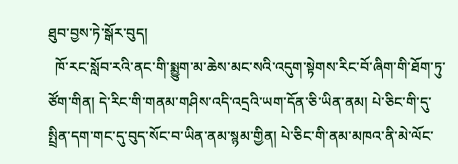ཐུབ་བྱས་ཏེ་སྒོར་བུད།
  ཁོ་རང་སློབ་རའི་ནང་གི་སྨྱུག་མ་ཆེས་མང་སའི་འདུག་སྟེགས་རིང་བོ་ཞིག་གི་ཐོག་ཏུ་ཙོག་གིན། དེ་རིང་གི་གནམ་གཤིས་འདི་འདྲའི་ཡག་དོན་ཅི་ཡིན་ནམ། པེ་ཅིང་གི་དུ་སྤྲིན་དག་གང་དུ་བུད་སོང་བ་ཡིན་ནམ་སྙམ་གྱིན། པེ་ཅིང་གི་ནམ་མཁའ་ནི་མེ་ལོང་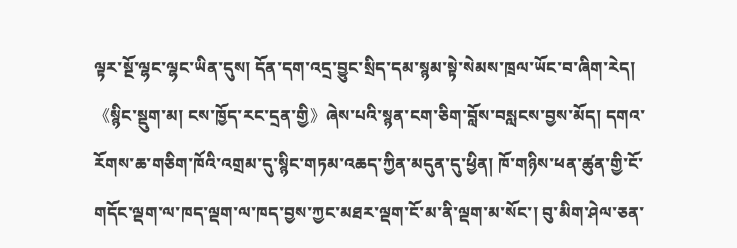ལྟར་སྔོ་ལྷང་ལྷང་ཡིན་དུས། དོན་དག་འདྲ་བྱུང་སྲིད་དམ་སྙམ་སྟེ་སེམས་ཁྲལ་ཡོང་བ་ཞིག་རེད། 《སྙིང་སྡུག་མ། ངས་ཁྱོད་རང་དྲན་གྱི》ཞེས་པའི་སྙན་ངག་ཅིག་བློས་བསླངས་བྱས་མོད། དགའ་རོགས་ཆ་གཅིག་ཁོའི་འགྲམ་དུ་སྙིང་གཏམ་འཆད་ཀྱིན་མདུན་དུ་ཕྱིན། ཁོ་གཉིས་ཕན་ཚུན་གྱི་ངོ་གདོང་ལྡག་ལ་ཁད་ལྡག་ལ་ཁད་བྱས་ཀྱང་མཐར་ལྡག་ངོ་མ་ནི་ལྡག་མ་སོང་། བུ་མིག་ཤེལ་ཅན་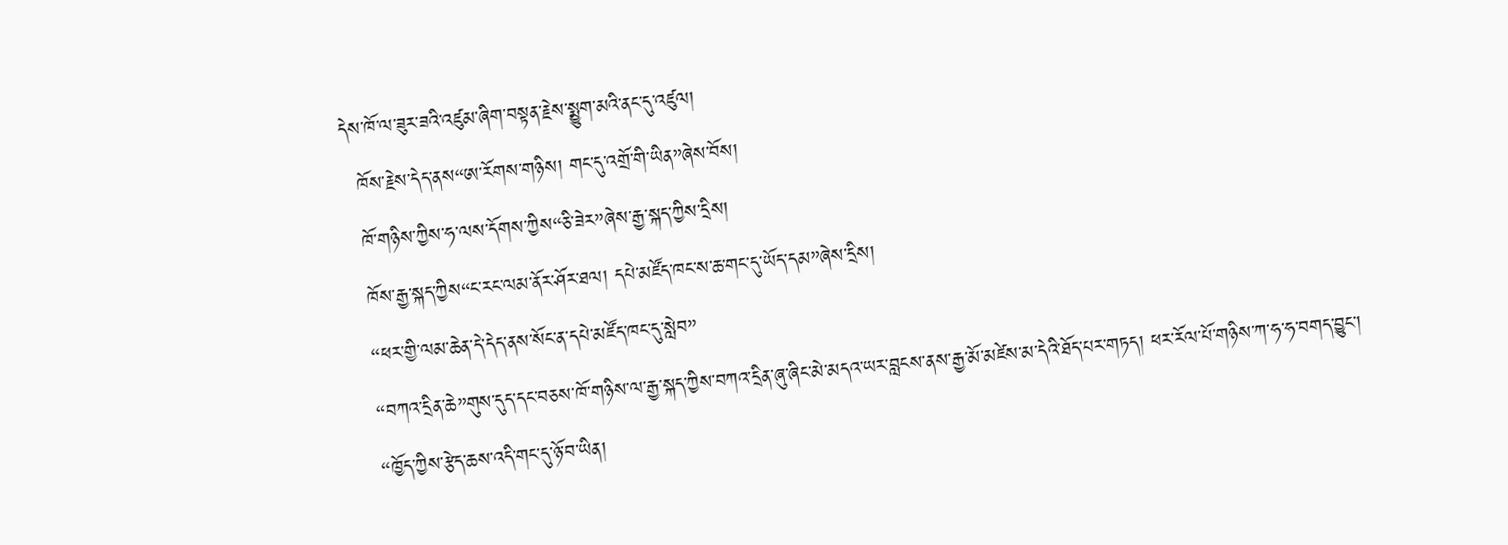དེས་ཁོ་ལ་ཟུར་ཟའི་འཛུམ་ཞིག་བསྟན་རྗེས་སྨྱུག་མའི་ནང་དུ་འཛུལ།
  ཁོས་རྗེས་དེད་ནས“ཨ་རོགས་གཉིས། གང་དུ་འགྲོ་གི་ཡིན”ཞེས་བོས།
  ཁོ་གཉིས་ཀྱིས་ཧ་ལས་དོགས་ཀྱིས“ཅི་ཟེར”ཞེས་རྒྱ་སྐད་ཀྱིས་དྲིས།
  ཁོས་རྒྱ་སྐད་ཀྱིས“ང་རང་ལམ་ནོར་ཤོར་ཐལ། དཔེ་མཛོད་ཁང་ས་ཆ་གང་དུ་ཡོད་དམ”ཞེས་དྲིས།
  “ཕར་གྱི་ལམ་ཆེན་དེ་དེད་ནས་སོང་ན་དཔེ་མཛོད་ཁང་དུ་སླེབ”
  “བཀའ་དྲིན་ཆེ”གུས་དུད་དང་བཅས་ཁོ་གཉིས་ལ་རྒྱ་སྐད་ཀྱིས་བཀའ་དྲིན་ཞུ་ཞིང་མེ་མདའ་ཡར་བླངས་ནས་རྒྱ་མོ་མཛེས་མ་དེའི་ཐོད་པར་གཏད། ཕར་རོལ་པོ་གཉིས་ཀ་ཧ་ཧ་བགད་བྱུང་།
  “ཁྱོད་ཀྱིས་རྩེད་ཆས་འདི་གང་དུ་ཉོ་བ་ཡིན།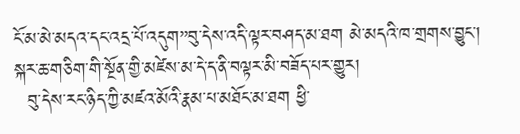ངོ་མ་མེ་མདའ་དང་འདྲ་པོ་འདུག”བུ་དེས་འདི་ལྟར་བཤད་མ་ཐག མེ་མདའི་ཁ་གྲགས་བྱུང་། སྐར་ཆ་གཅིག་གི་སྔོན་གྱི་མཛེས་མ་དེ་ད་ནི་བལྟར་མི་བཟོད་པར་གྱུར།
  བུ་དེས་རང་ཉིད་ཀྱི་མཛའ་མོའི་རྣམ་པ་མཐོང་མ་ཐག ཕྱི་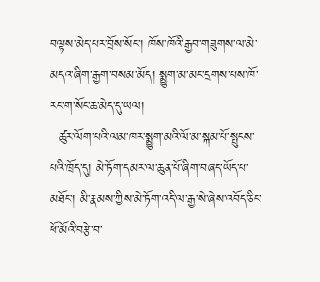བལྟས་མེད་པར་བྲོས་སོང་། ཁོས་ཁོའི་རྒྱབ་གཟུགས་ལ་མེ་མདའ་ཞིག་རྒྱག་བསམ་མོད། སྨྱུག་མ་མང་དྲགས་པས་ཁོ་རང་ག་སོང་ཆ་མེད་དུ་ཡལ།
  ཚུར་ལོག་པའི་ལམ་ཁར་སྨྱུག་མའི་ལོ་མ་སྐམ་པོ་སྤུངས་པའི་ཁྲོད་དུ། མེ་ཏོག་དམར་ལ་ཆུན་པོ་ཞིག་བཞད་ཡོད་པ་མཐོང་། མི་རྣམས་ཀྱིས་མེ་ཏོག་འདི་ལ་རྒྱ་སེ་ཞེས་འབོད་ཅིང་ཕོ་མོའི་བརྩེ་བ་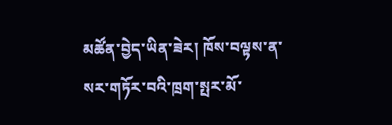མཚོན་བྱེད་ཡིན་ཟེར། ཁོས་བལྟས་ན་སར་གཏོར་བའི་ཁྲག་སྤར་མོ་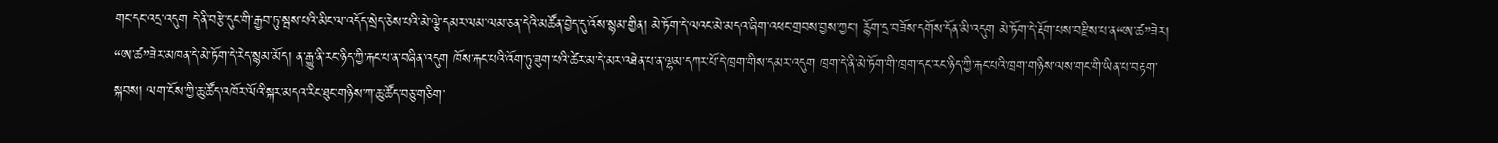གང་དང་འདྲ་འདུག དེ་ནི་བརྩེ་དུང་གི་རྒྱབ་ཏུ་སྦས་པའི་མིང་ལ་འདོད་སྲེད་ཅེས་པའི་མེ་ལྕེ་དམར་ལམ་ལམ་ཅན་དེའི་མཚོན་བྱེད་དུ་འོས་སྙམ་གྱིན། མེ་ཏོག་དེ་ལའང་མེ་མདའ་ཞིག་འཕང་གྲབས་བྱས་ཀྱང་། རྙོག་དྲ་བཟོས་དགོས་དོན་མི་འདུག མེ་ཏོག་དེ་རྡོག་པས་བརྫིས་པ་ན“ཨ་ཚ”ཟེར། “ཨ་ཚ”ཟེར་མཁན་དེ་མེ་ཏོག་དེ་རེད་སྙམ་མོད། ན་རྒྱུ་ནི་རང་ཉིད་ཀྱི་རྐང་པ་ན་བཞིན་འདུག ཁོས་རྐང་པའི་འོག་ཏུ་ཟུག་པའི་ཚེར་མ་དེ་མར་འཐེན་པ་ན་ལྷམ་དཀར་པོ་དེ་ཁྲག་གིས་དམར་འདུག ཁྲག་དེ་ནི་མེ་ཏོག་གི་ཁྲག་དང་རང་ཉིད་ཀྱི་རྐང་པའི་ཁྲག་གཉིས་ལས་གང་གི་ཡིན་པ་བརྟག་སྐབས། ལག་ངོས་ཀྱི་ཆུ་ཚོད་འཁོར་ལོའི་སྐར་མདའ་རིང་ཐུང་གཉིས་ཀ་ཆུ་ཚོད་བཅུ་གཅིག་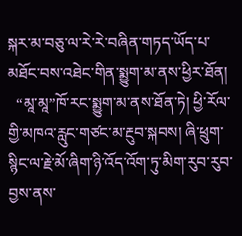སྐར་མ་བཅུ་ལ་རེ་རེ་བཞིན་གཏད་ཡོད་པ་མཐོང་བས་འཐེང་གིན་སྨྱུག་མ་ནས་ཕྱིར་ཐོན།
  “མཱ་མཱ”ཁོ་རང་སྨྱུག་མ་ནས་ཐོན་ཏེ། ཕྱི་རོལ་གྱི་མཁའ་རླུང་གཙང་མ་རྔུབ་སྐབས། ཞི་ཕྲུག་སྙིང་ལ་རྗེ་མོ་ཞིག་ཉི་འོད་འོག་ཏུ་མིག་རུབ་རུབ་བྱས་ནས་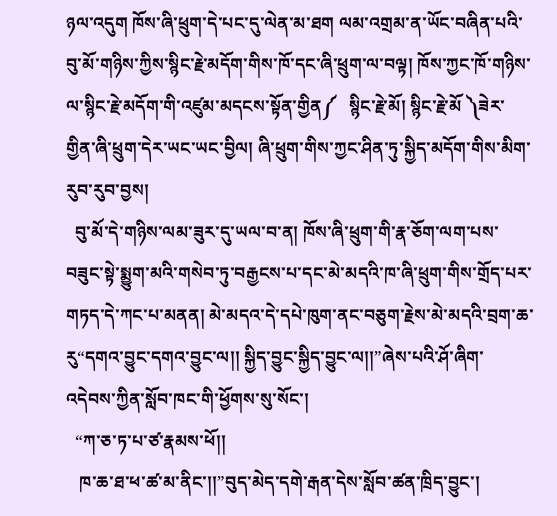ཉལ་འདུག ཁོས་ཞི་ཕྲུག་དེ་པང་དུ་ལེན་མ་ཐག ལམ་འགྲམ་ན་ཡོང་བཞིན་པའི་བུ་མོ་གཉིས་ཀྱིས་སྙིང་རྗེ་མདོག་གིས་ཁོ་དང་ཞི་ཕྲུག་ལ་བལྟ། ཁོས་ཀྱང་ཁོ་གཉིས་ལ་སྙིང་རྗེ་མདོག་གི་འཛུམ་མདངས་སྟོན་གྱིན༼   སྙིང་རྗེ་མོ། སྙིང་རྗེ་མོ ༽ཟེར་གྱིན་ཞི་ཕྲུག་དེར་ཡང་ཡང་བྱིལ། ཞི་ཕྲུག་གིས་ཀྱང་ཤིན་ཏུ་སྐྱིད་མདོག་གིས་མིག་རུབ་རུབ་བྱས།
  བུ་མོ་དེ་གཉིས་ལམ་ཟུར་དུ་ཡལ་བ་ན། ཁོས་ཞི་ཕྲུག་གི་རྣ་ཅོག་ལག་པས་བཟུང་སྟེ་སྨྱུག་མའི་གསེབ་ཏུ་བརྒྱངས་པ་དང་མེ་མདའི་ཁ་ཞི་ཕྲུག་གིས་གྲོད་པར་གཏད་དེ་ཀང་པ་མནན། མེ་མདའ་དེ་དཔེ་ཁུག་ནང་བཅུག་རྗེས་མེ་མདའི་བྲག་ཆ་རུ“དགའ་བྱུང་དགའ་བྱུང་ལ།། སྐྱིད་བྱུང་སྐྱིད་བྱུང་ལ།།”ཞེས་པའི་ཤོ་ཞིག་འདེབས་ཀྱིན་སློབ་ཁང་གི་ཕྱོགས་སུ་སོང་།
  “ཀ་ཅ་ཏ་པ་ཙ་རྣམས་ཕོ།།
   ཁ་ཆ་ཐ་ཕ་ཚ་མ་ནིང་།།”བུད་མེད་དགེ་རྒན་དེས་སློབ་ཚན་ཁྲིད་བྱུང་།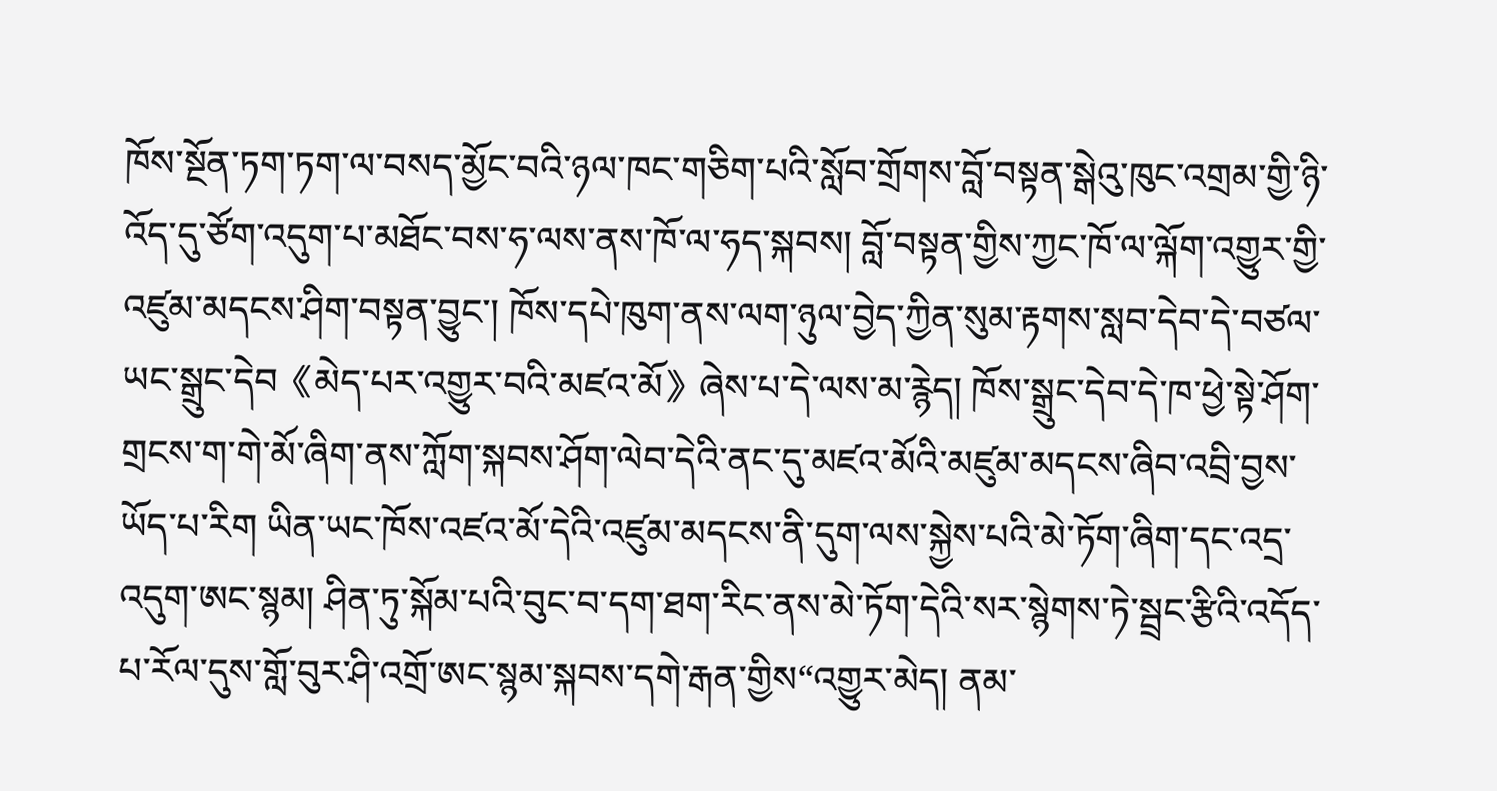ཁོས་སྔོན་ཏག་ཏག་ལ་བསད་མྱོང་བའི་ཉལ་ཁང་གཅིག་པའི་སློབ་གྲོགས་བློ་བསྟན་སྒེའུ་ཁུང་འགྲམ་གྱི་ཉི་འོད་དུ་ཙོག་འདུག་པ་མཐོང་བས་ཧ་ལས་ནས་ཁོ་ལ་ཧད་སྐབས། བློ་བསྟན་གྱིས་ཀྱང་ཁོ་ལ་ལྐོག་འགྱུར་གྱི་འཛུམ་མདངས་ཤིག་བསྟན་བྱུང་། ཁོས་དཔེ་ཁུག་ནས་ལག་ཉུལ་བྱེད་ཀྱིན་སུམ་རྟགས་སླབ་དེབ་དེ་བཙལ་ཡང་སྒྲུང་དེབ《མེད་པར་འགྱུར་བའི་མཛའ་མོ》ཞེས་པ་དེ་ལས་མ་རྙེད། ཁོས་སྒྲུང་དེབ་དེ་ཁ་ཕྱེ་སྟེ་ཤོག་གྲངས་ག་གེ་མོ་ཞིག་ནས་ཀློག་སྐབས་ཤོག་ལེབ་དེའི་ནང་དུ་མཛའ་མོའི་མཛུམ་མདངས་ཞིབ་འབྲི་བྱས་ཡོད་པ་རིག ཡིན་ཡང་ཁོས་འཛའ་མོ་དེའི་འཛུམ་མདངས་ནི་དུག་ལས་སྐྱེས་པའི་མེ་ཏོག་ཞིག་དང་འདྲ་འདུག་ཨང་སྙམ། ཤིན་ཏུ་སྐོམ་པའི་བུང་བ་དག་ཐག་རིང་ནས་མེ་ཏོག་དེའི་སར་སྙེགས་ཏེ་སྦྲང་རྩིའི་འདོད་པ་རོལ་དུས་གློ་བུར་ཤི་འགྲོ་ཨང་སྙམ་སྐབས་དགེ་རྒན་གྱིས“འགྱུར་མེད། ནམ་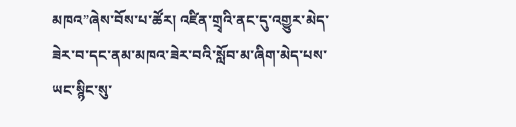མཁའ”ཞེས་བོས་པ་ཚོར། འཛིན་གྲྭའི་ནང་དུ་འགྱུར་མེད་ཟེར་བ་དང་ནམ་མཁའ་ཟེར་བའི་སློབ་མ་ཞིག་མེད་པས་ཡང་སྙིང་སུ་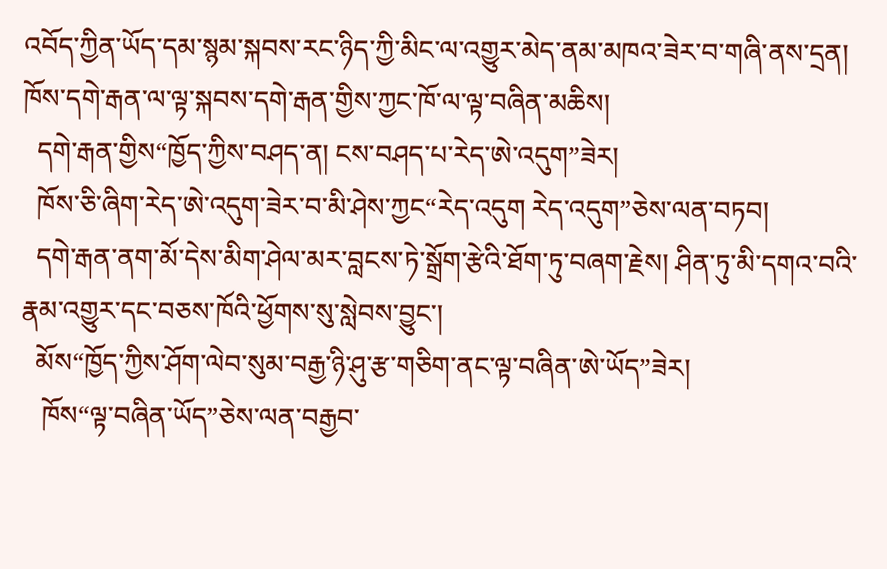འབོད་ཀྱིན་ཡོད་དམ་སྙམ་སྐབས་རང་ཉིད་ཀྱི་མིང་ལ་འགྱུར་མེད་ནམ་མཁའ་ཟེར་བ་གཞི་ནས་དྲན། ཁོས་དགེ་རྒན་ལ་ལྟ་སྐབས་དགེ་རྒན་གྱིས་ཀྱང་ཁོ་ལ་ལྟ་བཞིན་མཆིས།
  དགེ་རྒན་གྱིས“ཁྱོད་ཀྱིས་བཤད་ན། ངས་བཤད་པ་རེད་ཨེ་འདུག”ཟེར།
  ཁོས་ཅི་ཞིག་རེད་ཨེ་འདུག་ཟེར་བ་མི་ཤེས་ཀྱང“རེད་འདུག རེད་འདུག”ཅེས་ལན་བཏབ།
  དགེ་རྒན་ནག་མོ་དེས་མིག་ཤེལ་མར་བླངས་ཏེ་སྒྲོག་རྩེའི་ཐོག་ཏུ་བཞག་རྗེས། ཤིན་ཏུ་མི་དགའ་བའི་རྣམ་འགྱུར་དང་བཅས་ཁོའི་ཕྱོགས་སུ་སླེབས་བྱུང་།
  མོས“ཁྱོད་ཀྱིས་ཤོག་ལེབ་སུམ་བརྒྱ་ཉི་ཤུ་རྩ་གཅིག་ནང་ལྟ་བཞིན་ཨེ་ཡོད”ཟེར།
   ཁོས“ལྟ་བཞིན་ཡོད”ཅེས་ལན་བརྒྱབ་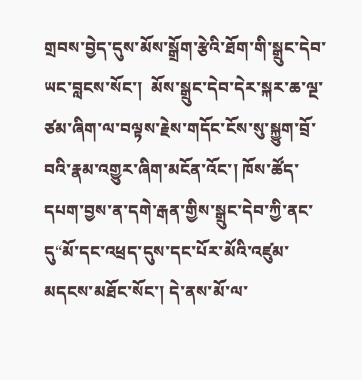གྲབས་བྱེད་དུས་མོས་སྒྲོག་རྩེའི་ཐོག་གི་སྒྲུང་དེབ་ཡང་བླངས་སོང་།  མོས་སྒྲུང་དེབ་དེར་སྐར་ཆ་ལྔ་ཙམ་ཞིག་ལ་བལྟས་རྗེས་གདོང་ངོས་སུ་སྐྱུག་བྲོ་བའི་རྣམ་འགྱུར་ཞིག་མངོན་འོང་། ཁོས་ཚོད་དཔག་བྱས་ན་དགེ་རྒན་གྱིས་སྒྲུང་དེབ་ཀྱི་ནང་དུ“མོ་དང་འཕྲད་དུས་དང་པོར་མོའི་འཛུམ་མདངས་མཐོང་སོང་། དེ་ནས་མོ་ལ་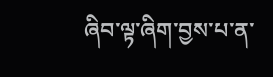ཞིབ་ལྟ་ཞིག་བྱས་པ་ན་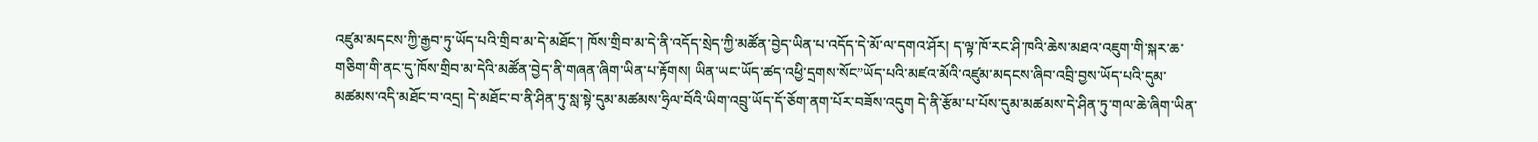འཛུམ་མདངས་ཀྱི་རྒྱབ་ཏུ་ཡོད་པའི་གྲིབ་མ་དེ་མཐོང་། ཁོས་གྲིབ་མ་དེ་ནི་འདོད་སྲེད་ཀྱི་མཚོན་བྱེད་ཡིན་པ་འདོད་དེ་མོ་ལ་དགའ་ཤོར། ད་ལྟ་ཁོ་རང་ཤི་ཁའི་ཆེས་མཐའ་འཇུག་གི་སྐར་ཆ་གཅིག་གི་ནང་དུ་ཁོས་གྲིབ་མ་དེའི་མཚོན་བྱེད་ནི་གཞན་ཞིག་ཡིན་པ་རྟོགས། ཡིན་ཡང་ཡོད་ཚད་འཕྱི་དྲགས་སོང”ཡོད་པའི་མཛའ་མོའི་འཛུམ་མདངས་ཞིབ་འབྲི་བྱས་ཡོད་པའི་དུམ་མཚམས་འདི་མཐོང་བ་འདྲ། དེ་མཐོང་བ་ནི་ཤིན་ཏུ་སླ་སྟེ་དུམ་མཚམས་ཧྲིལ་བོའི་ཡིག་འབྲུ་ཡོད་དོ་ཅོག་ནག་པོར་བཟོས་འདུག དེ་ནི་རྩོམ་པ་པོས་དུམ་མཚམས་དེ་ཤིན་ཏུ་གལ་ཆེ་ཞིག་ཡིན་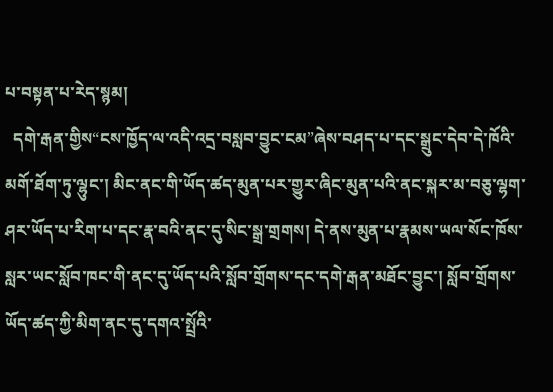པ་བསྟན་པ་རེད་སྙམ།
  དགེ་རྒན་གྱིས“ངས་ཁྱོད་ལ་འདི་འདྲ་བསླབ་བྱུང་ངམ”ཞེས་བཤད་པ་དང་སྒྲུང་དེབ་དེ་ཁོའི་མགོ་ཐོག་ཏུ་ལྷུང་། མིང་ནང་གི་ཡོད་ཚད་མུན་པར་གྱུར་ཞིང་མུན་པའི་ནང་སྐར་མ་བཅུ་ལྷག་ཤར་ཡོད་པ་རིག་པ་དང་རྣ་བའི་ནང་དུ་སིང་སྒྲ་གྲགས། དེ་ནས་མུན་པ་རྣམས་ཡལ་སོང་ཁོས་སླར་ཡང་སློབ་ཁང་གི་ནང་དུ་ཡོད་པའི་སློབ་གྲོགས་དང་དགེ་རྒན་མཐོང་བྱུང་། སློབ་གྲོགས་ཡོད་ཚད་ཀྱི་མིག་ནང་དུ་དགའ་སྤྲོའི་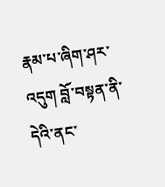རྣམ་པ་ཞིག་ཤར་འདུག བློ་བསྟན་ནི་དེའི་ནང་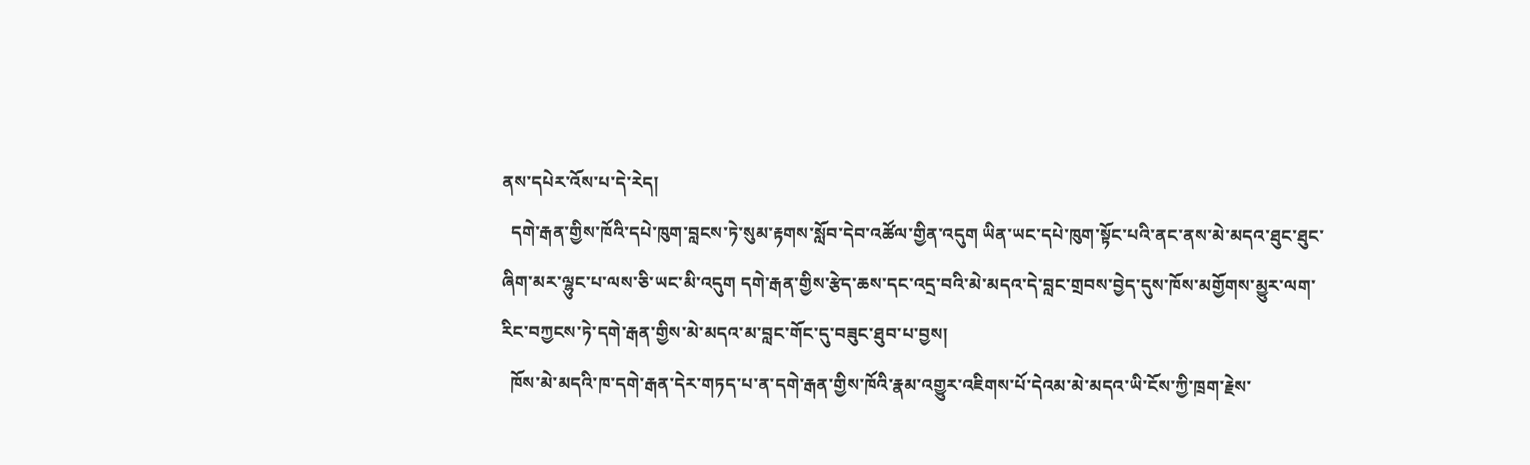ནས་དཔེར་འོས་པ་དེ་རེད།
  དགེ་རྒན་གྱིས་ཁོའི་དཔེ་ཁུག་བླངས་ཏེ་སུམ་རྟགས་སློབ་དེབ་འཚོལ་གྱིན་འདུག ཡིན་ཡང་དཔེ་ཁུག་སྟོང་པའི་ནང་ནས་མེ་མདའ་ཐུང་ཐུང་ཞིག་མར་ལྷུང་པ་ལས་ཅི་ཡང་མི་འདུག དགེ་རྒན་གྱིས་རྩེད་ཆས་དང་འདྲ་བའི་མེ་མདའ་དེ་བླང་གྲབས་བྱེད་དུས་ཁོས་མགྱོགས་མྱུར་ལག་རིང་བཀྱངས་ཏེ་དགེ་རྒན་གྱིས་མེ་མདའ་མ་བླང་གོང་དུ་བཟུང་ཐུབ་པ་བྱས།
  ཁོས་མེ་མདའི་ཁ་དགེ་རྒན་དེར་གཏད་པ་ན་དགེ་རྒན་གྱིས་ཁོའི་རྣམ་འགྱུར་འཇིགས་པོ་དེའམ་མེ་མདའ་ཡི་ངོས་ཀྱི་ཁྲག་རྗེས་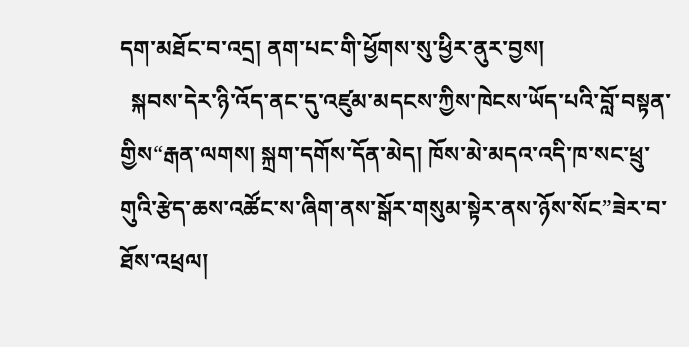དག་མཐོང་བ་འདྲ། ནག་པང་གི་ཕྱོགས་སུ་ཕྱིར་ནུར་བྱས།
  སྐབས་དེར་ཉི་འོད་ནང་དུ་འཛུམ་མདངས་ཀྱིས་ཁེངས་ཡོད་པའི་བློ་བསྟན་གྱིས“རྒན་ལགས། སྐྲག་དགོས་དོན་མེད། ཁོས་མེ་མདའ་འདི་ཁ་སང་ཕྲུ་གུའི་རྩེད་ཆས་འཚོང་ས་ཞིག་ནས་སྒོར་གསུམ་སྟེར་ནས་ཉོས་སོང”ཟེར་བ་ཐོས་འཕྲལ།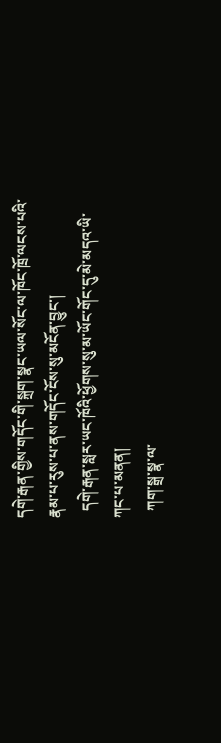དགེ་རྒན་གྱིས་གདོང་གི་སྐྲག་སྣང་ཡལ་སོང་ལ་ཁོང་ཁྲོ་ལངས་པའི་རྣམ་པ་རུས་པ་ནས་གདོང་ངོས་སུ་མངོན་བྱུང་།
  དགེ་རྒན་སླར་ཡང་ཁོའི་ཕྱོགས་སུ་མ་ཡོང་གོང་དུ་མེ་མདའ་ཡི་ཀང་པ་མནན།
  ཀག་སྒྲ་སྣ་ལ་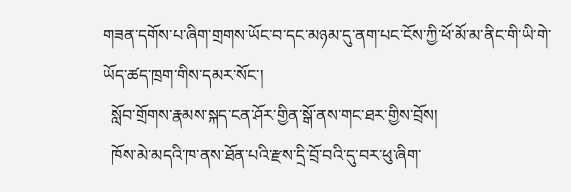གཟན་དགོས་པ་ཞིག་གྲགས་ཡོང་བ་དང་མཉམ་དུ་ནག་པང་ངོས་ཀྱི་ཕོ་མོ་མ་ནིང་གི་ཡི་གེ་ཡོད་ཚད་ཁྲག་གིས་དམར་སོང་།
  སློབ་གྲོགས་རྣམས་སྐད་ངན་ཤོར་གྱིན་སྒོ་ནས་གང་ཐར་གྱིས་བྲོས།
  ཁོས་མེ་མདའི་ཁ་ནས་ཐོན་པའི་རྫས་དྲི་བྲོ་བའི་དུ་བར་ཕུ་ཞིག་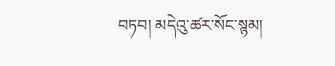བཏབ། མདེའུ་ཚར་སོང་སྙམ།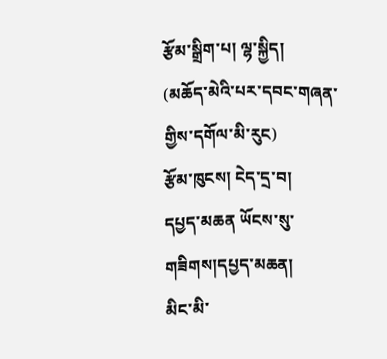རྩོམ་སྒྲིག་པ། ལྷ་སྐྱིད།
(མཆོད་མེའི་པར་དབང་གཞན་གྱིས་དགོལ་མི་རུང)
རྩོམ་ཁུངས། ངེད་དྲ་བ།
དཔྱད་མཆན ཡོངས་སུ་གཟིགས།དཔྱད་མཆན།
མིང་མི་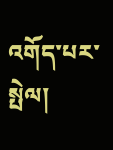འགོད་པར་སྤེལ།